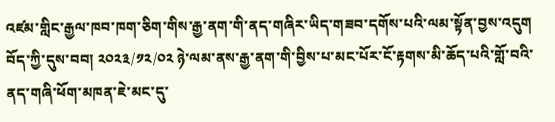འཛམ་གླིང་རྒྱལ་ཁབ་ཁག་ཅིག་གིས་རྒྱ་ནག་གི་ནད་གཞིར་ཡིད་གཟབ་དགོས་པའི་ལམ་སྟོན་བྱས་འདུག བོད་ཀྱི་དུས་བབ། ༢༠༢༣/༡༢/༠༢ ཉེ་ལམ་ནས་རྒྱ་ནག་གི་བྱིས་པ་མང་པོར་ངོ་རྟགས་མི་ཆོད་པའི་གློ་བའི་ནད་གཞི་ཕོག་མཁན་ཇེ་མང་དུ་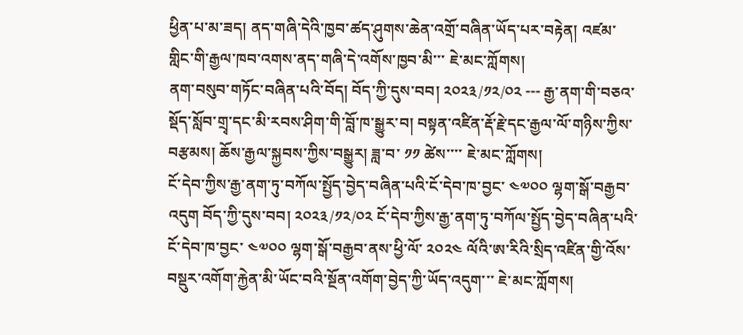ཕྱིན་པ་མ་ཟད། ནད་གཞི་དེའི་ཁྱབ་ཚད་ཤུགས་ཆེན་འགྲོ་བཞིན་ཡོད་པར་བརྟེན། འཛམ་གླིང་གི་རྒྱལ་ཁབ་འགས་ནད་གཞི་དེ་འགོས་ཁྱབ་མི་་་ ཇེ་མང་ཀློགས།
ནག་བསུབ་གཏོང་བཞིན་པའི་བོད། བོད་ཀྱི་དུས་བབ། ༢༠༢༣/༡༢/༠༢ --- རྒྱ་ནག་གི་བཅའ་སྡོད་སློབ་གྲྭ་དང་མི་རབས་ཤིག་གི་བློ་ཁ་སྒྱུར་བ། བསྟན་འཛིན་རྡོ་རྗེ་དང་རྒྱལ་ལོ་གཉིས་ཀྱིས་བརྩམས། ཆོས་རྒྱལ་སྐྱབས་ཀྱིས་བསྒྱུར། ཟླ་བ་ ༡༡ ཚེས་་་་ ཇེ་མང་ཀློགས།
ངོ་དེབ་ཀྱིས་རྒྱ་ནག་ཏུ་བཀོལ་སྤྱོད་བྱེད་བཞིན་པའི་ངོ་དེབ་ཁ་བྱང་ ༤༧༠༠ ལྷག་སྒོ་བརྒྱབ་འདུག བོད་ཀྱི་དུས་བབ། ༢༠༢༣/༡༢/༠༢ ངོ་དེབ་ཀྱིས་རྒྱ་ནག་ཏུ་བཀོལ་སྤྱོད་བྱེད་བཞིན་པའི་ངོ་དེབ་ཁ་བྱང་ ༤༧༠༠ ལྷག་སྒོ་བརྒྱབ་ནས་ཕྱི་ལོ་ ༢༠༢༤ ལོའི་ཨ་རིའི་སྲིད་འཛིན་གྱི་འོས་བསྡུར་འགོག་རྐྱེན་མི་ཡོང་བའི་སྔོན་འགོག་བྱེད་ཀྱི་ཡོད་འདུག་་་ ཇེ་མང་ཀློགས།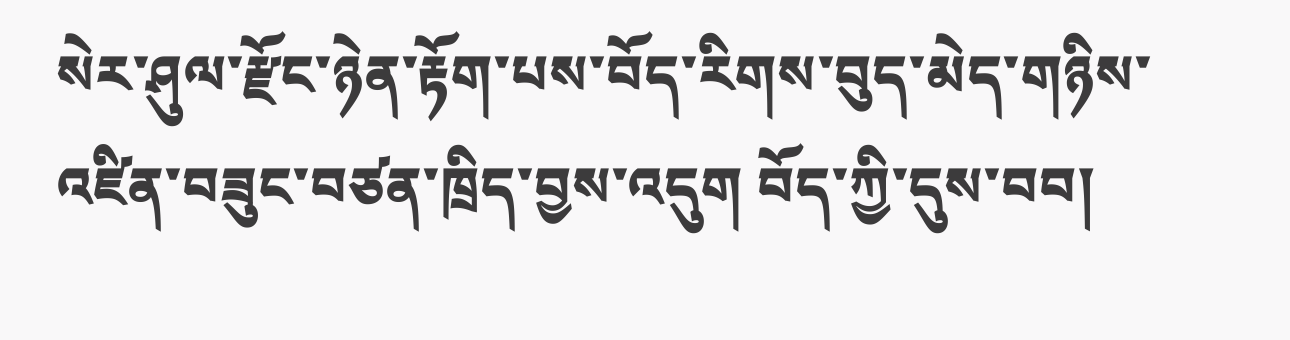སེར་ཤུལ་རྫོང་ཉེན་རྟོག་པས་བོད་རིགས་བུད་མེད་གཉིས་འཛིན་བཟུང་བཙན་ཁྲིད་བྱས་འདུག བོད་ཀྱི་དུས་བབ།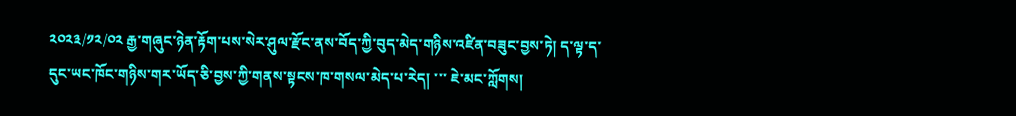༢༠༢༣/༡༢/༠༢ རྒྱ་གཞུང་ཉེན་རྟོག་པས་སེར་ཤུལ་རྫོང་ནས་བོད་ཀྱི་བུད་མེད་གཉིས་འཛིན་བཟུང་བྱས་ཏེ། ད་ལྟ་ད་དུང་ཡང་ཁོང་གཉིས་གར་ཡོད་ཅི་བྱས་ཀྱི་གནས་སྟངས་ཁ་གསལ་མེད་པ་རེད། ་་་ ཇེ་མང་ཀློགས།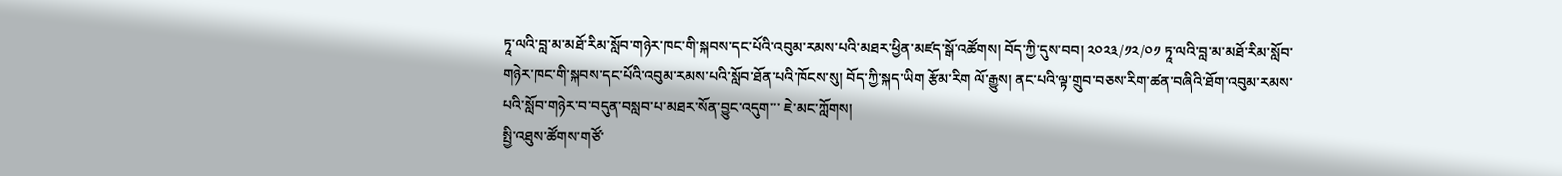ཏཱ་ལའི་བླ་མ་མཐོ་རིམ་སློབ་གཉེར་ཁང་གི་སྐབས་དང་པོའི་འབུམ་རམས་པའི་མཐར་ཕྱིན་མཛད་སྒོ་འཚོགས། བོད་ཀྱི་དུས་བབ། ༢༠༢༣/༡༢/༠༡ ཏཱ་ལའི་བླ་མ་མཐོ་རིམ་སློབ་གཉེར་ཁང་གི་སྐབས་དང་པོའི་འབུམ་རམས་པའི་སློབ་ཐོན་པའི་ཁོངས་སུ། བོད་ཀྱི་སྐད་ཡིག རྩོམ་རིག ལོ་རྒྱུས། ནང་པའི་ལྟ་གྲུབ་བཅས་རིག་ཚན་བཞིའི་ཐོག་འབུམ་རམས་པའི་སློབ་གཉེར་བ་བདུན་བསླབ་པ་མཐར་སོན་བྱུང་འདུག་་་ ཇེ་མང་ཀློགས།
སྤྱི་འཐུས་ཚོགས་གཙོ་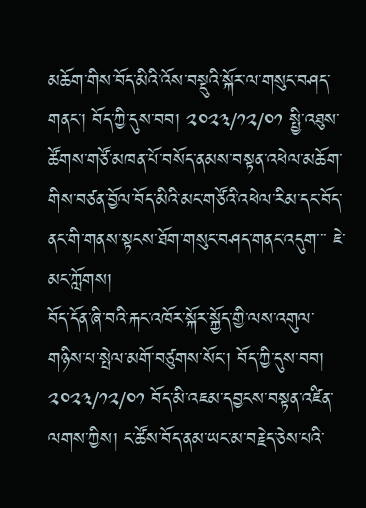མཆོག་གིས་བོད་མིའི་འོས་བསྡུའི་སྐོར་ལ་གསུང་བཤད་གནང་། བོད་ཀྱི་དུས་བབ། ༢༠༢༣/༡༢/༠༡ སྤྱི་འཐུས་ཚོགས་གཙོ་མཁན་པོ་བསོད་ནམས་བསྟན་འཕེལ་མཆོག་གིས་བཙན་བྱོལ་བོད་མིའི་མང་གཙོའི་འཕེལ་རིམ་དང་བོད་ནང་གི་གནས་སྟངས་ཐོག་གསུང་བཤད་གནང་འདུག་་་ ཇེ་མང་ཀློགས།
བོད་དོན་ཞི་བའི་རྐང་འཁོར་སྐོར་སྐྱོད་གྱི་ལས་འགུལ་གཉིས་པ་སྤེལ་མགོ་བཙུགས་སོང་། བོད་ཀྱི་དུས་བབ། ༢༠༢༣/༡༢/༠༡ བོད་མི་འཇམ་དབྱངས་བསྟན་འཛིན་ལགས་ཀྱིས། ང་ཚོས་བོད་ནམ་ཡང་མ་བརྗེད་ཅེས་པའི་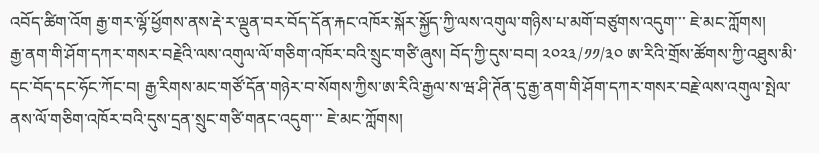འབོད་ཚིག་འོག རྒྱ་གར་ལྷོ་ཕྱོགས་ནས་རྡེ་ར་ལྡུན་བར་བོད་དོན་རྐང་འཁོར་སྐོར་སྐྱོད་ཀྱི་ལས་འགུལ་གཉིས་པ་མགོ་བཙུགས་འདུག་་་ ཇེ་མང་ཀློགས།
རྒྱ་ནག་གི་ཤོག་དཀར་གསར་བརྗེའི་ལས་འགུལ་ལོ་གཅིག་འཁོར་བའི་སྲུང་གཙི་ཞུས། བོད་ཀྱི་དུས་བབ། ༢༠༢༣/༡༡/༣༠ ཨ་རིའི་གྲོས་ཚོགས་ཀྱི་འཐུས་མི་དང་བོད་དང་ཧོང་ཀོང་བ། རྒྱ་རིགས་མང་གཙོ་དོན་གཉེར་བ་སོགས་ཀྱིས་ཨ་རིའི་རྒྱལ་ས་ཝ་ཤི་ཊོན་དུ་རྒྱ་ནག་གི་ཤོག་དཀར་གསར་བརྗེ་ལས་འགུལ་སྤེལ་ནས་ལོ་གཅིག་འཁོར་བའི་དུས་དྲན་སྲུང་གཙི་གནང་འདུག་་་ ཇེ་མང་ཀློགས།